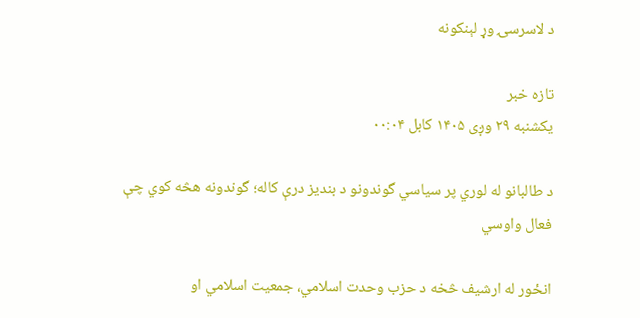د لاسرسۍ وړ لېنکونه

تازه خبر
یکشنبه ۲۹ وږی ۱۴۰۵ کابل ۰۰:۰۴

د طالبانو له لوري پر سیاسي گوندونو د بندیز درې کاله؛ گوندونه هڅه کوي چې فعال واوسي

انځور له ارشیف څخه د حزب وحدت اسلامي، جمعیت اسلامي او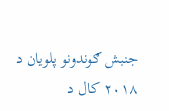جنبش ګوندونو پلویان د ۲۰۱۸ کال د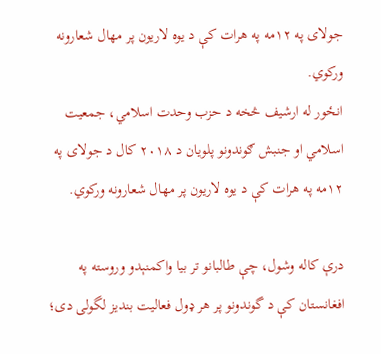جولای په ۱۲مه په هرات کې د یوه لاریون پر مهال شعارونه ورکوي.
انځور له ارشیف څخه د حزب وحدت اسلامي، جمعیت اسلامي او جنبش ګوندونو پلویان د ۲۰۱۸ کال د جولای په ۱۲مه په هرات کې د یوه لاریون پر مهال شعارونه ورکوي.

درې کاله وشول، چې طالبانو تر بیا واکمنېدو وروسته په افغانستان کې د گوندونو پر هر ډول فعالیت بندیز لگولی دی؛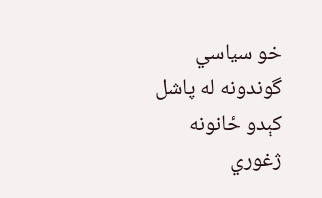خو سیاسي گوندونه له پاشل کېدو ځانونه ژغوري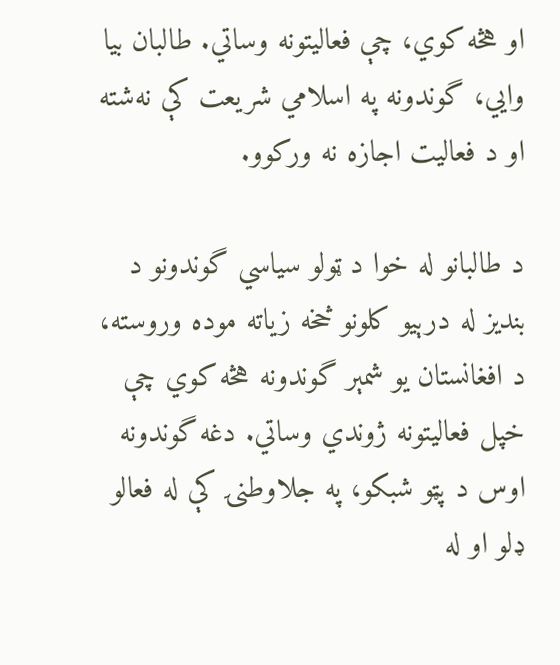او هڅه کوي، چې فعالیتونه وساتي. طالبان بیا وايي، گوندونه په اسلامي شریعت کې نه‌شته او د فعالیت اجازه نه ورکوو.

د طالبانو له خوا د ټولو سیاسي گوندونو د بندیز له درېیو کلونو څخه زیاته موده وروسته، د افغانستان یو شمېر گوندونه هڅه کوي چې خپل فعالیتونه ژوندي وساتي. دغه گوندونه اوس د پټو شبکو، په جلاوطنۍ کې له فعالو ډلو او له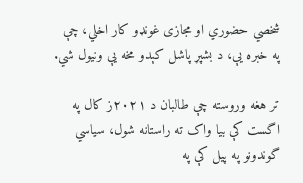شخصي حضوري او مجازی غونډو کار اخلي، چې په خبره یې، د بشپړ پاشل کېدو مخه یې ونیول شي.

تر هغه وروسته چې طالبان د ۲۰۲۱ز کال په اگست کې بیا واک ته راستانه شول، سیاسي گوندونو په پیل کې په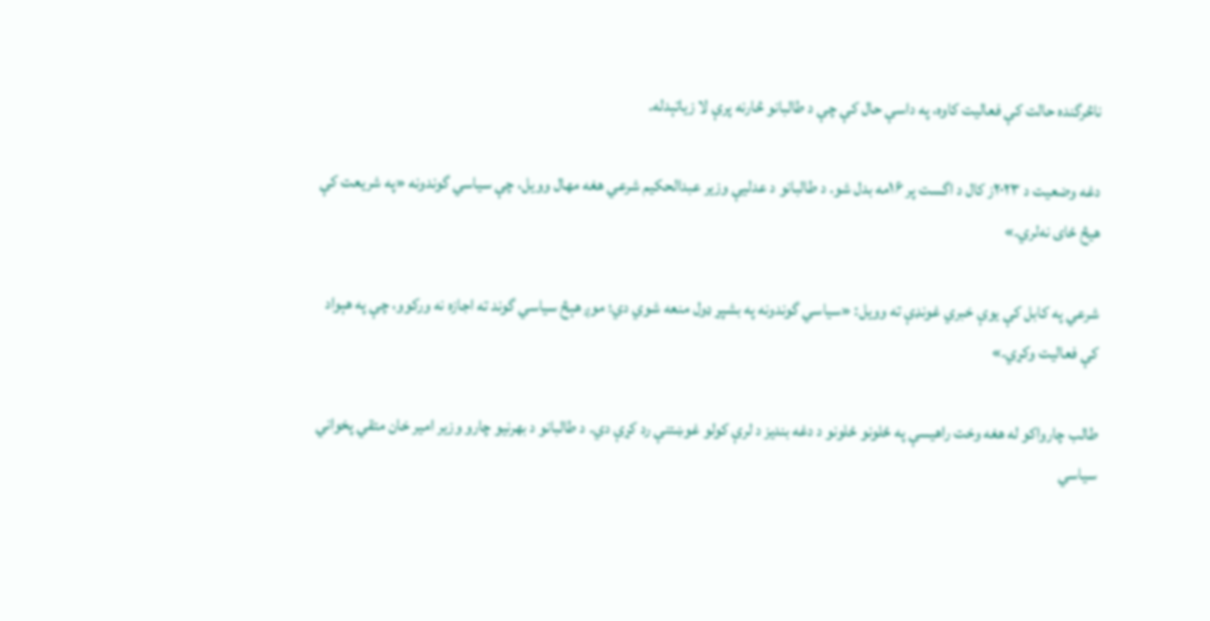ناڅرگنده حالت کې فعالیت کاوه، په داسې حال کې چې د طالبانو څارنه پرې لا زیاتېدله.

دغه وضعیت د ۲۰۲۳ز کال د اگست پر ۱۶مه بدل شو. د طالبانو د عدلیې وزیر عبدالحکیم شرعي هغه مهال وویل، چې سیاسي گوندونه «په شریعت کې هیڅ ځای نه‌لري.»

شرعي په کابل کې یوې خبري غونډې ته وویل: «سیاسي گوندونه په بشپړ ډول منعه شوي دي؛ موږ هېڅ سیاسي گوند ته اجازه نه ورکوو، چې په هېواد کې فعالیت وکړي.»

طالب چارواکو له هغه وخت راهیسې په ځلونو ځلونو د دغه بندیز د لرې کولو غوښتنې رد کړې دي. د طالبانو د بهرنیو چارو وزیر امیر خان متقي پخواني سیاسي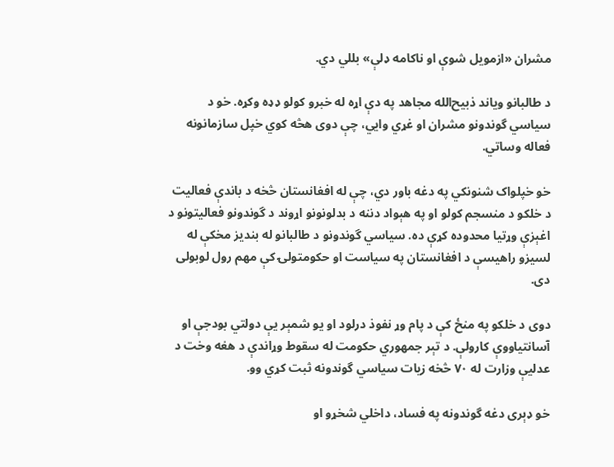مشران «ازمویل شوې او ناکامه ډلې» بللي دي.

د طالبانو ویاند ذبیح‌الله مجاهد په دې اړه له خبرو کولو ډډه وکړه. خو د سیاسي گوندونو مشران او غړي وايي، چې دوی هڅه کوي خپل سازمانونه فعاله وساتي.

خو خپلواک شنونکي په دغه باور دي، چې له افغانستان څخه د باندې فعالیت د خلکو د منسجم کولو او په هېواد دننه د بدلونونو اړوند د گوندونو فعالیتونو د اغېزې وړتیا محدوده کړې ده. سیاسي گوندونو د طالبانو له بندیز مخکې له لسیزو راهیسې د افغانستان په سیاست او حکومتولۍ کې مهم رول لوبولی دی.

دوی د خلکو په منځ کې د پام وړ نفوذ درلود او یو شمېر یې دولتي بودجې او آسانتیاووې کارولې. د تېر جمهوري حکومت له سقوط وړاندې د هغه وخت د عدلیې وزارت له ۷۰ څخه زیات سیاسي گوندونه ثبت کړي وو.

خو ډېری دغه گوندونه په فساد، داخلي شخړو او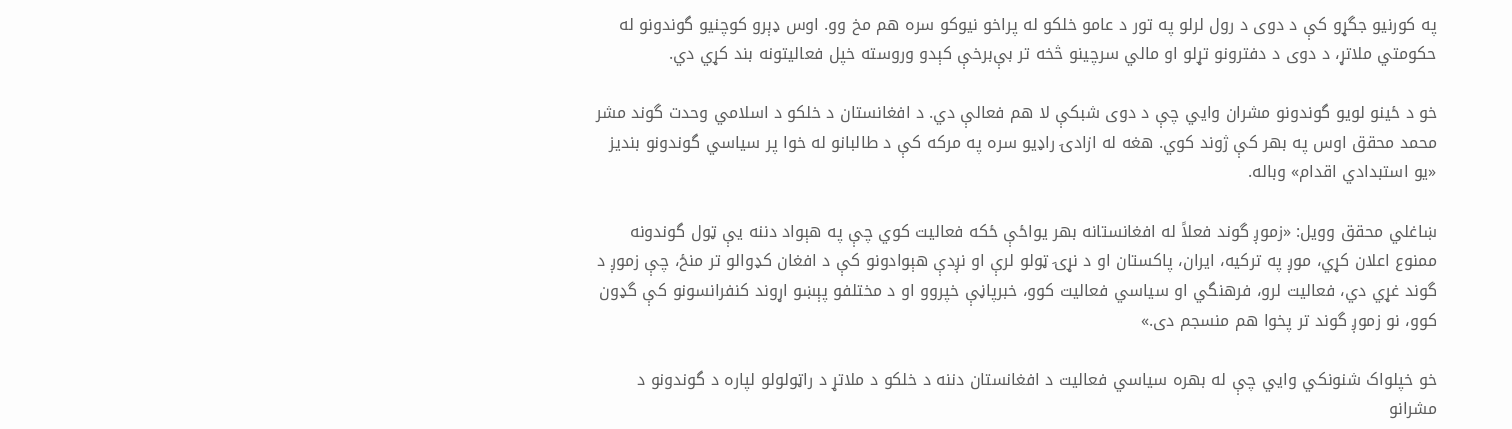په کورنیو جگړو کې د دوی د رول لرلو په تور د عامو خلکو له پراخو نیوکو سره هم مخ وو. اوس ډېرو کوچنیو گوندونو له حکومتي ملاتړ، د دوی د دفترونو تړلو او مالي سرچینو څخه تر بې‌برخې کېدو وروسته خپل فعالیتونه بند کړي دي.

خو د ځینو لویو گوندونو مشران وايي چې د دوی شبکې لا هم فعالې دي. د افغانستان د خلکو د اسلامي وحدت گوند مشر محمد محقق اوس په بهر کې ژوند کوي. هغه له ازادۍ راډیو سره په مرکه کې د طالبانو له خوا پر سیاسي گوندونو بندیز «یو استبدادي اقدام» وباله.

ښاغلي محقق وویل: «زموږ گوند فعلاً له افغانستانه بهر یواځې ځکه فعالیت کوي چې په هېواد دننه یې ټول گوندونه ممنوع اعلان کړي، موږ په ترکیه، ایران، پاکستان او د نړۍ ټولو لرې او نږدې هېوادونو کې د افغان کډوالو تر منځ، چې زموږ د گوند غړي دي، فعالیت لرو، فرهنگي او سیاسي فعالیت کوو، خبرپاڼې خپروو او د مختلفو پېښو اړوند کنفرانسونو کې گډون کوو، نو زموږ گوند تر پخوا هم منسجم دی.»

خو خپلواک شنونکي وايي چې له بهره سیاسي فعالیت د افغانستان دننه د خلکو د ملاتړ د راټولولو لپاره د گوندونو د مشرانو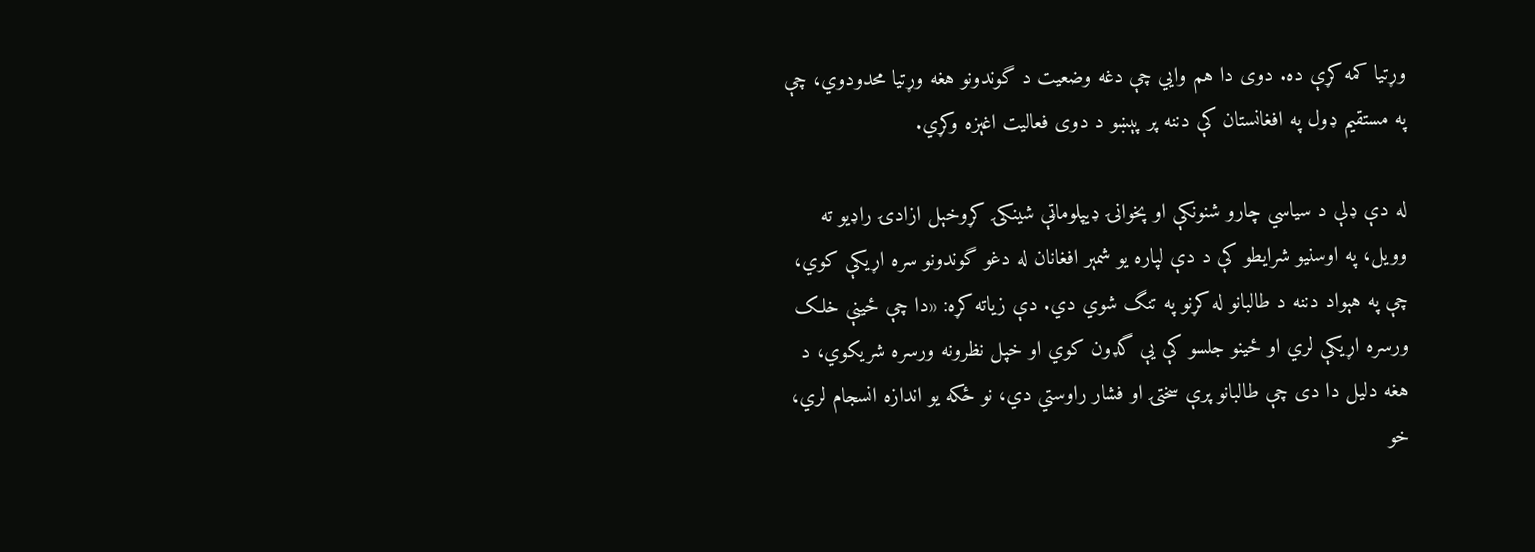وړتیا کمه کړې ده. دوی دا هم وايي چې دغه وضعیت د گوندونو هغه وړتیا محدودوي، چې په مستقیم ډول په افغانستان کې دننه پر پېښو د دوی فعالیت اغېزه وکړي.

له دې ډلې د سیاسي چارو شنونکې او پخوانۍ ډیپلوماټې شینکۍ کړوخېل ازادۍ راډیو ته وویل، په اوسنیو شرایطو کې د دې لپاره یو شمېر افغانان له دغو گوندونو سره اړیکې کوي، چې په هېواد دننه د طالبانو له کړنو په تنگ شوي دي. دې زیاته کړه: «دا چې ځینې خلک ورسره اړیکې لري او ځینو جلسو کې یې گډون کوي او خپل نظرونه ورسره شریکوي، د هغه دلیل دا دی چې طالبانو پرې سختۍ او فشار راوستي دي، نو ځکه یو اندازه انسجام لري، خو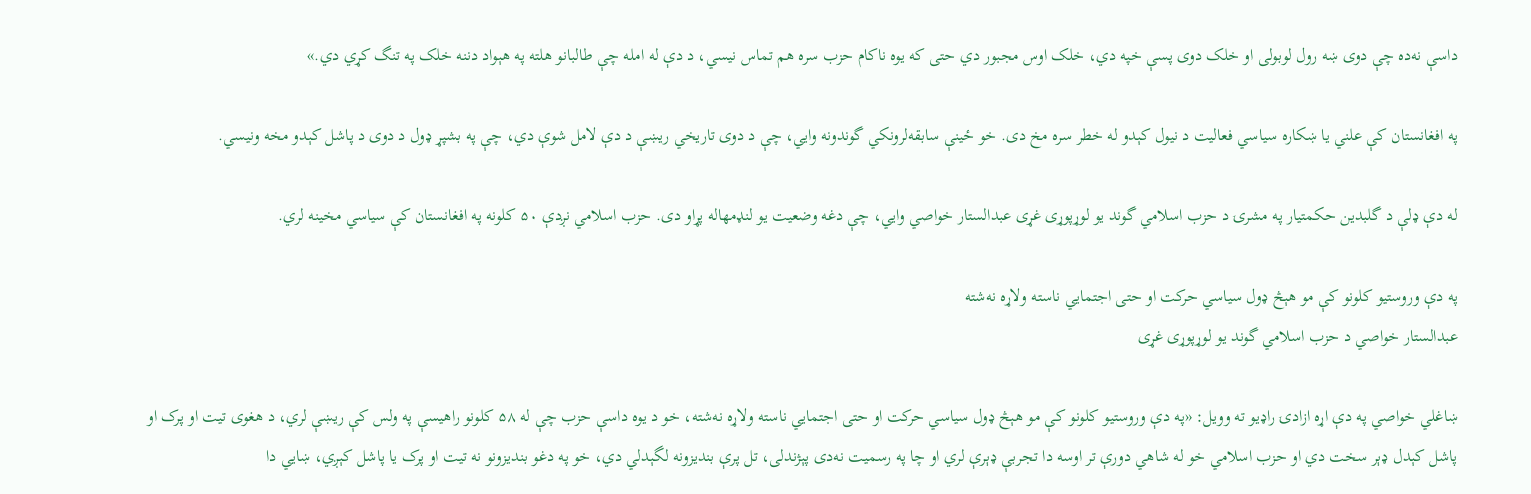داسې نه‌ده چې دوی ښه رول لوبولی او خلک دوی پسې خپه دي، خلک اوس مجبور دي حتی که یوه ناکام حزب سره هم تماس نیسي، د دې له امله چې طالبانو هلته په هېواد دننه خلک په تنگ کړي دي.»

په افغانستان کې علني یا ښکاره سیاسي فعالیت د نیول کېدو له خطر سره مخ دی. خو ځینې سابقه‌لرونکي گوندونه وايي، چې د دوی تاریخي ریښې د دې لامل شوې دي، چې په بشپړ ډول د دوی د پاشل کېدو مخه ونیسي.

له دې ډلې د گلبدین حکمتیار په مشرۍ د حزب اسلامي گوند یو لوړپوړی غړی عبدالستار خواصي وايي، چې دغه وضعیت یو لنډمهاله پړاو دی. حزب اسلامي نږدې ۵۰ کلونه په افغانستان کې سیاسي مخینه لري.

په دې وروستیو کلونو کې مو هېڅ ډول سیاسي حرکت او حتی اجتمایي ناسته ولاړه نه‌شته
عبدالستار خواصي د حزب اسلامي گوند یو لوړپوړی غړی

ښاغلي خواصي په دې اړه ازادۍ راډیو ته وویل: «په دې وروستیو کلونو کې مو هېڅ ډول سیاسي حرکت او حتی اجتمایي ناسته ولاړه نه‌شته، خو د یوه داسې حزب چې له ۵۸ کلونو راهیسې په ولس کې ریښې لري، د هغوی تیت او پرک او پاشل کېدل ډېر سخت دي او حزب اسلامي خو له شاهي دورې تر اوسه دا تجربې ډېرې لري او چا په رسمیت نه‌دی پېژندلی، تل پرې بندیزونه لگېدلي دي، خو په دغو بندیزونو نه تیت او پرک یا پاشل کېږي، ښایي دا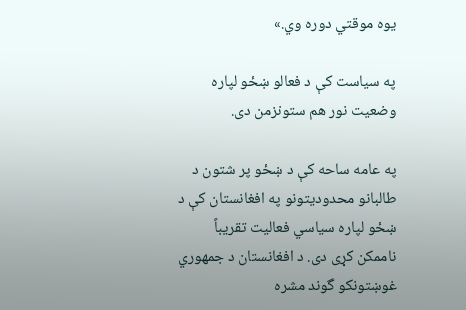یوه موقتي دوره وي.»

په سیاست کې د فعالو ښځو لپاره وضعیت نور هم ستونزمن دی.

په عامه ساحه کې د ښځو پر شتون د طالبانو محدودیتونو په افغانستان کې د ښځو لپاره سیاسي فعالیت تقریباً ناممکن کړی دی. د افغانستان د جمهوري غوښتونکو گوند مشره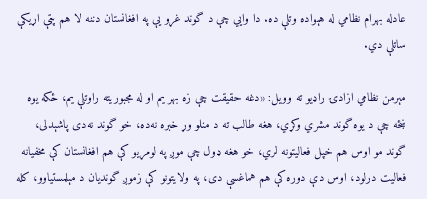عادله بهرام نظامي له هېواده وتلې ده. دا وايي چې د گوند غړو یې په افغانستان دننه لا هم پټې اړیکې ساتلې دي.

مېرمن نظامي ازادۍ راډیو ته وویل: «دغه حقیقت چې زه بهر یم او له مجبوریته راوتلې یم، ځکه یوه ښځه چې د یوه گوند مشري وکړي، هغه طالب ته د منلو وړ خبره نه‌ده، خو گوند نه‌دی پاشېدلی، گوند مو اوس هم خپل فعالیتونه لري، خو هغه ډول چې موږ په لومړیو کې هم افغانستان کې مخفیانه فعالیت درلود، اوس دې دوره کې هم هماغسې دی، په ولایتونو کې زموږ گوندیان د مېلمستیاوو، کله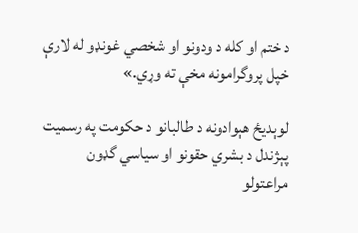د ختم او کله د ودونو او شخصي غونډو له لارې خپل پروگرامونه مخې ته وړي.»

لوېدیځ هېوادونه د طالبانو د حکومت په رسمیت پېژندل د بشري حقونو او سیاسي گډون مراعتولو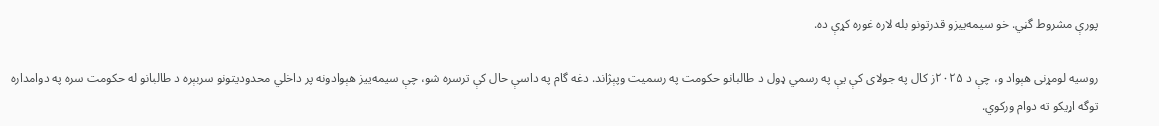پورې مشروط گڼي. خو سیمه‌ییزو قدرتونو بله لاره غوره کړې ده.

روسیه لومړنی هېواد و، چې د ۲۰۲۵ز کال په جولای کې یې په رسمي ډول د طالبانو حکومت په رسمیت وپېژاند. دغه گام په داسې حال کې ترسره شو، چې سیمه‌ییز هېوادونه پر داخلي محدودیتونو سربېره د طالبانو له حکومت سره په دوامداره توگه اړیکو ته دوام ورکوي.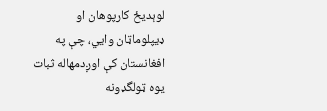لوېدیځ کارپوهان او ډیپلوماټان وايي، چې په افغانستان کې اوږدمهاله ثبات یوه ټولگډونه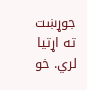جوړښت ته اړتیا لري. خو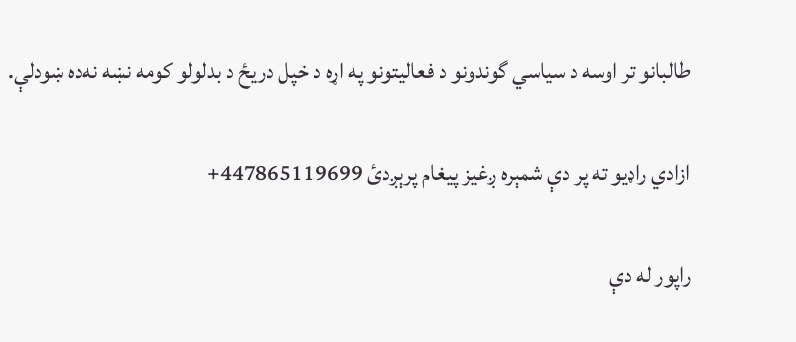طالبانو تر اوسه د سیاسي گوندونو د فعالیتونو په اړه د خپل دریځ د بدلولو کومه نښه نه‌ده ښودلې.

ازادي راډیو ته پر دې شمېره ږغیز پیغام پرېږدئ 447865119699+

راپور له دې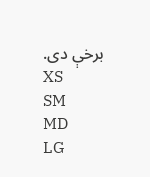برخې دی.
XS
SM
MD
LG